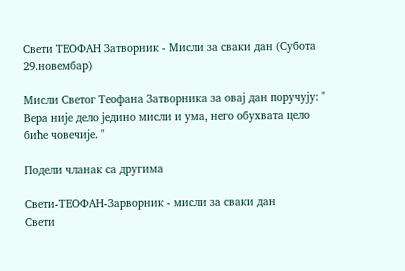Свети ТЕОФАН Затворник - Мисли за сваки дан (Субота 29.новембар)

Мисли Светог Теофана Затворника за овај дан поручују: " Вера није дело једино мисли и ума, него обухвата цело биће човечије. "

Подели чланак са другима

Свети-ТЕОФАН-Зарворник - мисли за сваки дан
Свети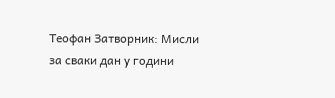Теофан Затворник: Мисли за сваки дан у години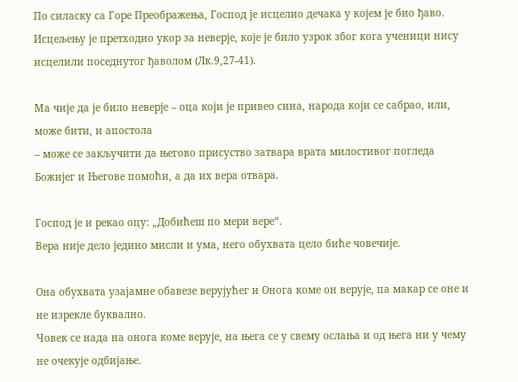По силаску са Горе Преображења, Господ је исцелио дечака у којем је био ђаво.
Исцељењу је претходио укор за неверје, које је било узрок због кога ученици нису исцелили поседнутог ђаволом (Лк.9,27-41).

Ма чије да је било неверје – оца који је привео сина, народа који се сабрао, или, може бити, и апостола
– може се закључити да његово присуство затвара врата милостивог погледа Божијег и Његове помоћи, а да их вера отвара.

Господ је и рекао оцу: „Добићеш по мери вере“.
Вера није дело једино мисли и ума, него обухвата цело биће човечије.

Она обухвата узајамне обавезе верујућег и Онога коме он верује, па макар се оне и не изрекле буквално.
Човек се нада на онога коме верује, на њега се у свему ослања и од њега ни у чему не очекује одбијање.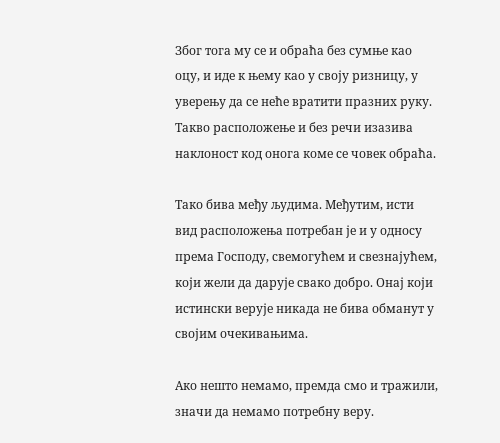Због тога му се и обраћа без сумње као оцу, и иде к њему као у своју ризницу, у уверењу да се неће вратити празних руку.
Такво расположење и без речи изазива наклоност код онога коме се човек обраћа.

Тако бива међу људима. Међутим, исти вид расположења потребан је и у односу према Господу, свемогућем и свезнајућем, који жели да дарује свако добро. Онај који истински верује никада не бива обманут у својим очекивањима.

Ако нешто немамо, премда смо и тражили, значи да немамо потребну веру.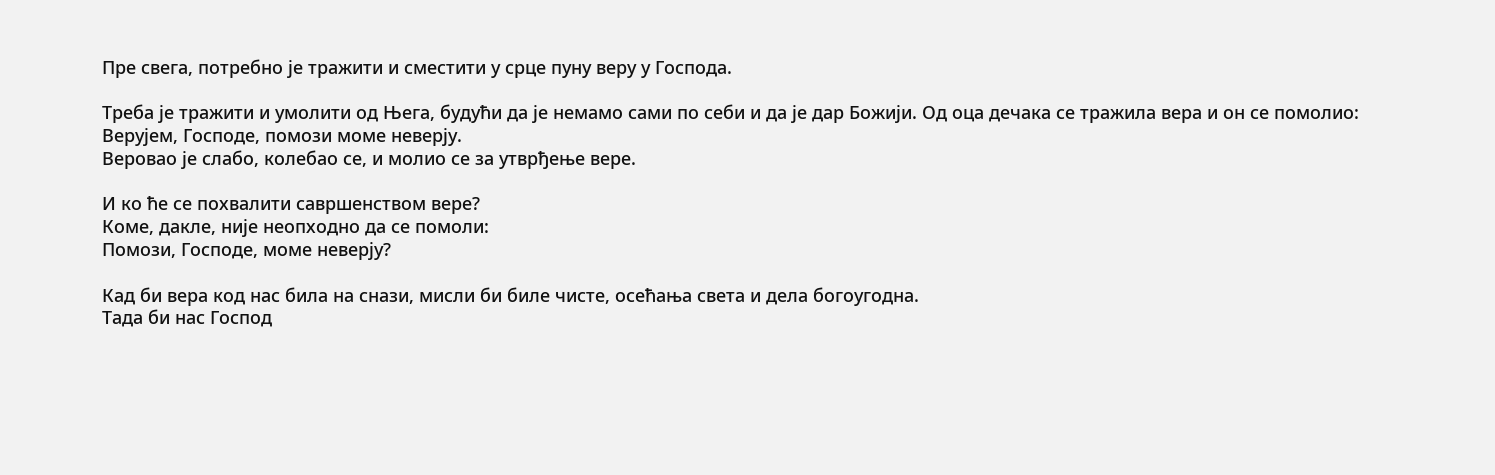Пре свега, потребно је тражити и сместити у срце пуну веру у Господа.

Треба је тражити и умолити од Њега, будући да је немамо сами по себи и да је дар Божији. Од оца дечака се тражила вера и он се помолио:
Верујем, Господе, помози моме неверју.
Веровао је слабо, колебао се, и молио се за утврђење вере.

И ко ће се похвалити савршенством вере?
Коме, дакле, није неопходно да се помоли:
Помози, Господе, моме неверју?

Кад би вера код нас била на снази, мисли би биле чисте, осећања света и дела богоугодна.
Тада би нас Господ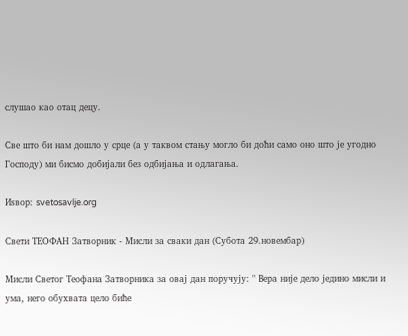слушао као отац децу.

Све што би нам дошло у срце (а у таквом стању могло би доћи само оно што је угодно Господу) ми бисмо добијали без одбијања и одлагања.

Иѕвор: svetosavlje.org

Свети ТЕОФАН Затворник - Мисли за сваки дан (Субота 29.новембар)

Мисли Светог Теофана Затворника за овај дан поручују: " Вера није дело једино мисли и ума, него обухвата цело биће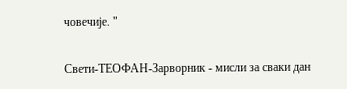човечије. "

Свети-ТЕОФАН-Зарворник - мисли за сваки дан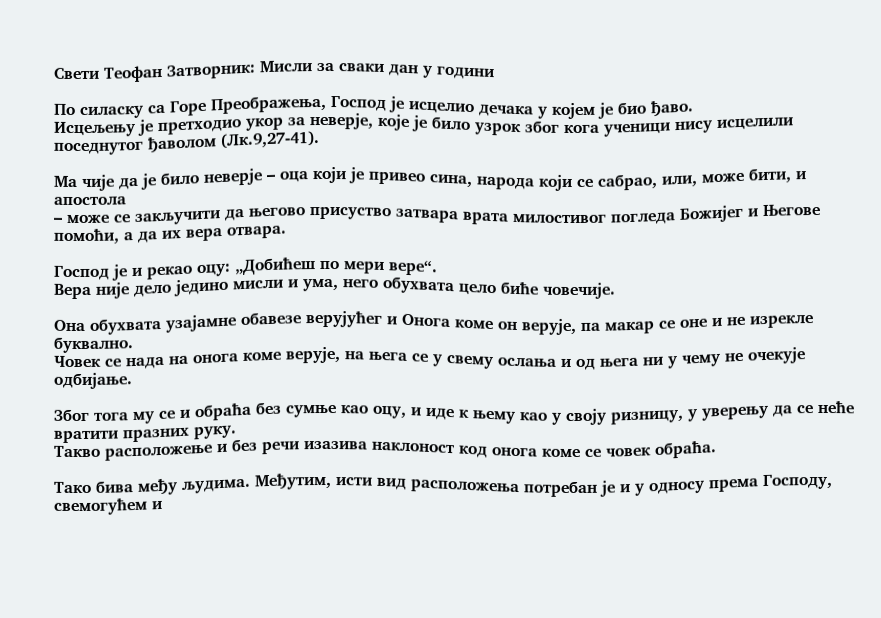Свети Теофан Затворник: Мисли за сваки дан у години

По силаску са Горе Преображења, Господ је исцелио дечака у којем је био ђаво.
Исцељењу је претходио укор за неверје, које је било узрок због кога ученици нису исцелили поседнутог ђаволом (Лк.9,27-41).

Ма чије да је било неверје – оца који је привео сина, народа који се сабрао, или, може бити, и апостола
– може се закључити да његово присуство затвара врата милостивог погледа Божијег и Његове помоћи, а да их вера отвара.

Господ је и рекао оцу: „Добићеш по мери вере“.
Вера није дело једино мисли и ума, него обухвата цело биће човечије.

Она обухвата узајамне обавезе верујућег и Онога коме он верује, па макар се оне и не изрекле буквално.
Човек се нада на онога коме верује, на њега се у свему ослања и од њега ни у чему не очекује одбијање.

Због тога му се и обраћа без сумње као оцу, и иде к њему као у своју ризницу, у уверењу да се неће вратити празних руку.
Такво расположење и без речи изазива наклоност код онога коме се човек обраћа.

Тако бива међу људима. Међутим, исти вид расположења потребан је и у односу према Господу, свемогућем и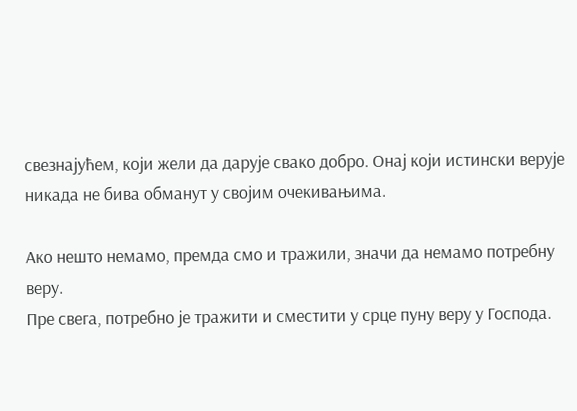свезнајућем, који жели да дарује свако добро. Онај који истински верује никада не бива обманут у својим очекивањима.

Ако нешто немамо, премда смо и тражили, значи да немамо потребну веру.
Пре свега, потребно је тражити и сместити у срце пуну веру у Господа.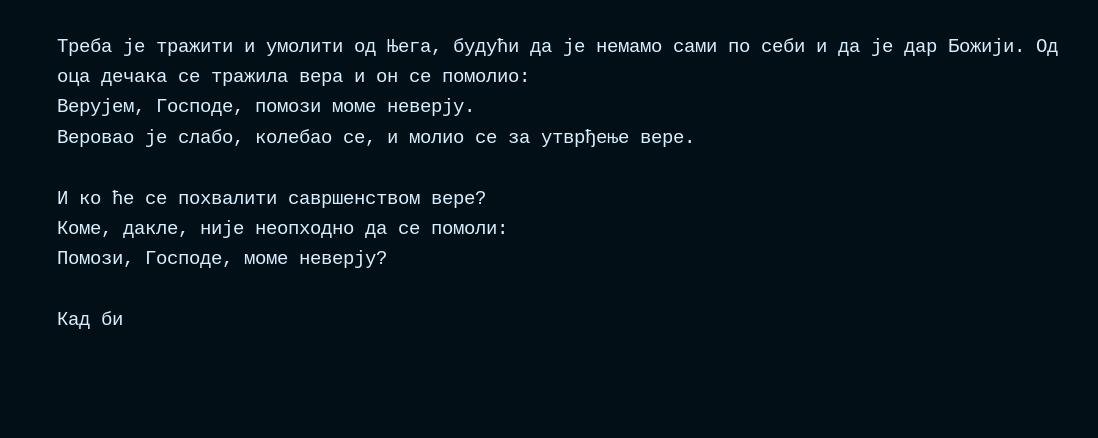Треба је тражити и умолити од Њега, будући да је немамо сами по себи и да је дар Божији. Од оца дечака се тражила вера и он се помолио:
Верујем, Господе, помози моме неверју.
Веровао је слабо, колебао се, и молио се за утврђење вере.

И ко ће се похвалити савршенством вере?
Коме, дакле, није неопходно да се помоли:
Помози, Господе, моме неверју?

Кад би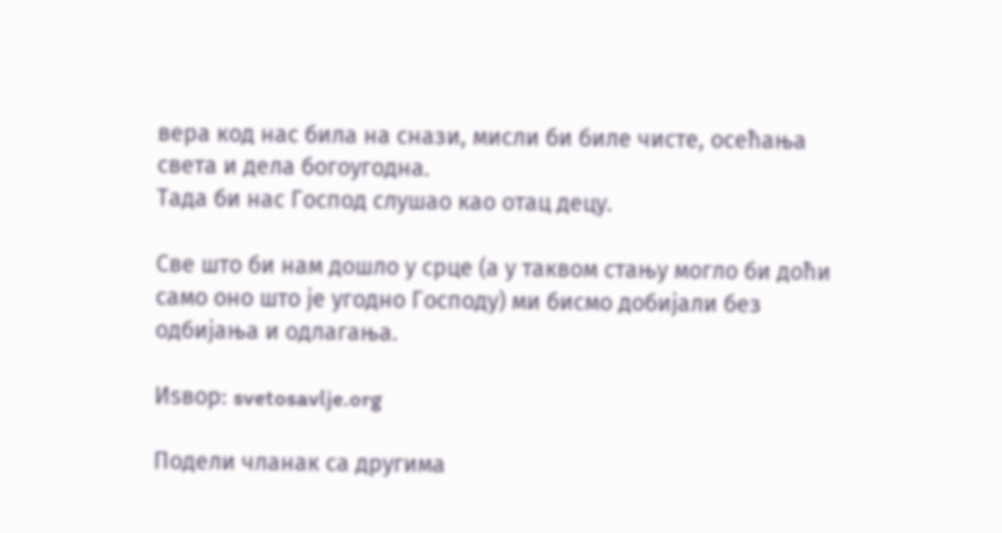вера код нас била на снази, мисли би биле чисте, осећања света и дела богоугодна.
Тада би нас Господ слушао као отац децу.

Све што би нам дошло у срце (а у таквом стању могло би доћи само оно што је угодно Господу) ми бисмо добијали без одбијања и одлагања.

Иѕвор: svetosavlje.org

Подели чланак са другима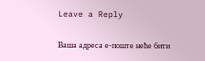Leave a Reply

Ваша адреса е-поште неће бити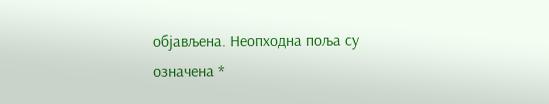објављена. Неопходна поља су означена *